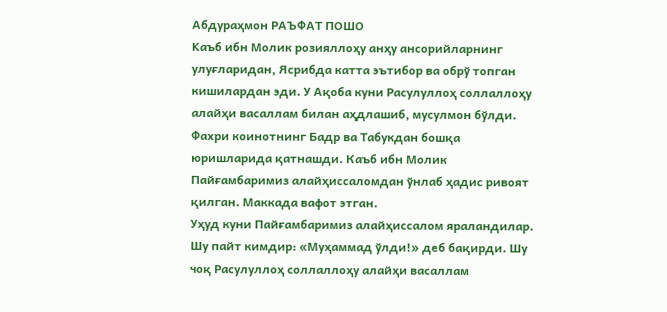Абдураҳмон РАЪФАТ ПОШО
Kаъб ибн Молик розияллоҳу анҳу ансорийларнинг улуғларидан, Ясрибда катта эътибор ва обрў топган кишилардан эди. У Ақоба куни Расулуллоҳ соллаллоҳу алайҳи васаллам билан аҳдлашиб, мусулмон бўлди. Фахри коинотнинг Бадр ва Табукдан бошқа юришларида қатнашди. Каъб ибн Молик Пайғамбаримиз алайҳиссаломдан ўнлаб ҳадис ривоят қилган. Маккада вафот этган.
Уҳуд куни Пайғамбаримиз алайҳиссалом яраландилар. Шу пайт кимдир: «Муҳаммад ўлди!» деб бақирди. Шу чоқ Расулуллоҳ соллаллоҳу алайҳи васаллам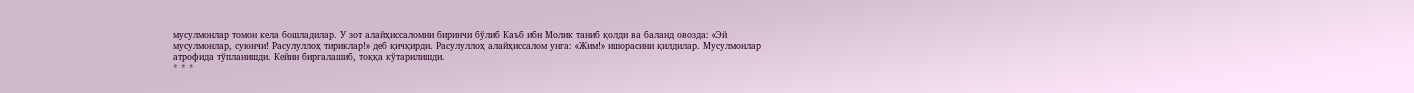мусулмонлар томон кела бошладилар. У зот алайҳиссаломни биринчи бўлиб Каъб ибн Молик таниб қолди ва баланд овозда: «Эй мусулмонлар, суюнчи! Расулуллоҳ тириклар!» деб қичқирди. Расулуллоҳ алайҳиссалом унга: «Жим!» ишорасини қилдилар. Мусулмонлар атрофида тўпланишди. Кейин биргалашиб, тоққа кўтарилишди.
* * *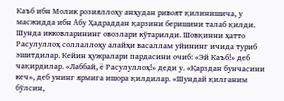Каъб ибн Молик розияллоҳу анҳудан ривоят қилинишича, у масжидда ибн Абу Ҳадраддан қарзини беришини талаб қилди. Шунда икковларининг овозлари кўтарилди. Шовқинни ҳатто Расулуллоҳ соллаллоҳу алайҳи васаллам уйининг ичида туриб эшитдилар. Кейин ҳужралари пардасини очиб: «Эй Каъб!» деб чақирдилар. «Лаббай, ё Расулуллоҳ!» деди у. «Қарздан бунчасини кеч», деб унинг ярмига ишора қилдилар. «Шундай қилганим бўлсин,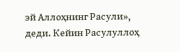эй Аллоҳнинг Расули», деди. Кейин Расулуллоҳ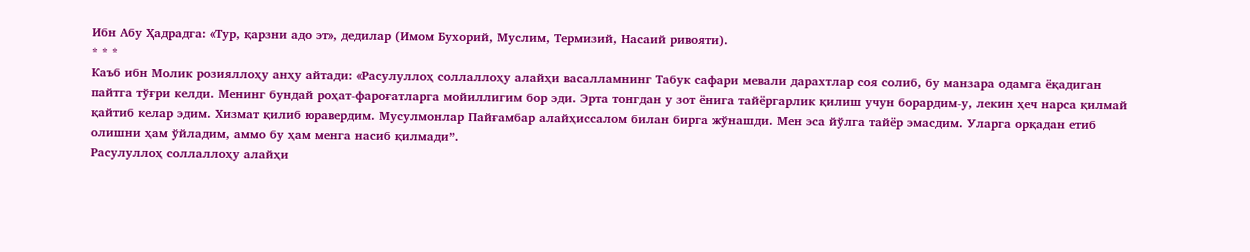Ибн Абу Ҳадрадга: «Тур, қарзни адо эт», дедилар (Имом Бухорий, Муслим, Термизий, Насаий ривояти).
* * *
Каъб ибн Молик розияллоҳу анҳу айтади: «Расулуллоҳ соллаллоҳу алайҳи васалламнинг Табук сафари мевали дарахтлар соя солиб, бу манзара одамга ёқадиган пайтга тўғри келди. Менинг бундай роҳат-фароғатларга мойиллигим бор эди. Эрта тонгдан у зот ёнига тайёргарлик қилиш учун борардим-у, лекин ҳеч нарса қилмай қайтиб келар эдим. Хизмат қилиб юравердим. Мусулмонлар Пайғамбар алайҳиссалом билан бирга жўнашди. Мен эса йўлга тайёр эмасдим. Уларга орқадан етиб олишни ҳам ўйладим, аммо бу ҳам менга насиб қилмади”.
Расулуллоҳ соллаллоҳу алайҳи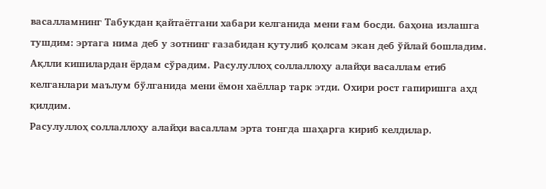васалламнинг Табукдан қайтаётгани хабари келганида мени ғам босди. баҳона излашга тушдим: эртага нима деб у зотнинг ғазабидан қутулиб қолсам экан деб ўйлай бошладим. Ақлли кишилардан ёрдам сўрадим. Расулуллоҳ соллаллоҳу алайҳи васаллам етиб келганлари маълум бўлганида мени ёмон хаёллар тарк этди. Охири рост гапиришга аҳд қилдим.
Расулуллоҳ соллаллоҳу алайҳи васаллам эрта тонгда шаҳарга кириб келдилар.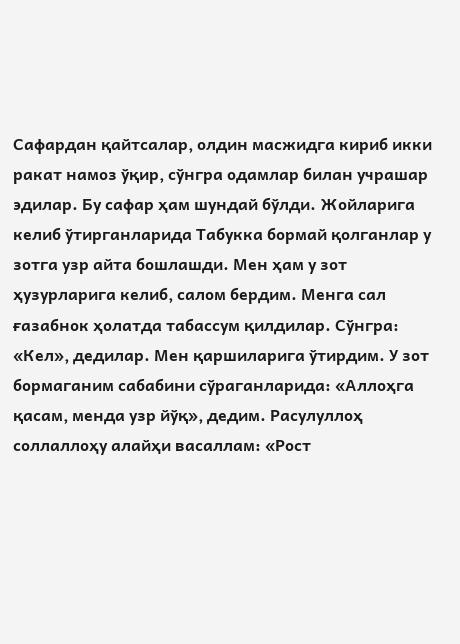Сафардан қайтсалар, олдин масжидга кириб икки ракат намоз ўқир, сўнгра одамлар билан учрашар эдилар. Бу сафар ҳам шундай бўлди. Жойларига келиб ўтирганларида Табукка бормай қолганлар у зотга узр айта бошлашди. Мен ҳам у зот ҳузурларига келиб, салом бердим. Менга сал ғазабнок ҳолатда табассум қилдилар. Сўнгра: «Кел», дедилар. Мен қаршиларига ўтирдим. У зот бормаганим сабабини сўраганларида: «Аллоҳга қасам, менда узр йўқ», дедим. Расулуллоҳ соллаллоҳу алайҳи васаллам: «Рост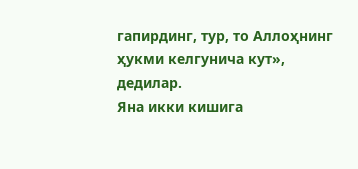гапирдинг, тур, то Аллоҳнинг ҳукми келгунича кут», дедилар.
Яна икки кишига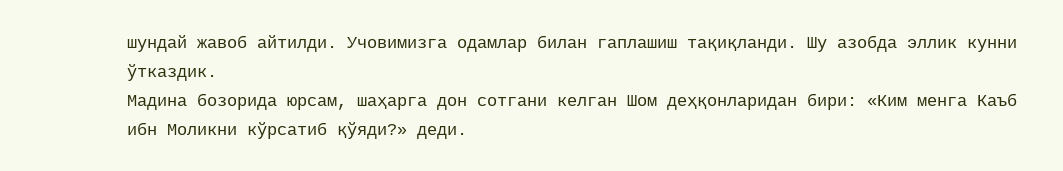шундай жавоб айтилди. Учовимизга одамлар билан гаплашиш тақиқланди. Шу азобда эллик кунни ўтказдик.
Мадина бозорида юрсам, шаҳарга дон сотгани келган Шом деҳқонларидан бири: «Ким менга Каъб ибн Моликни кўрсатиб қўяди?» деди.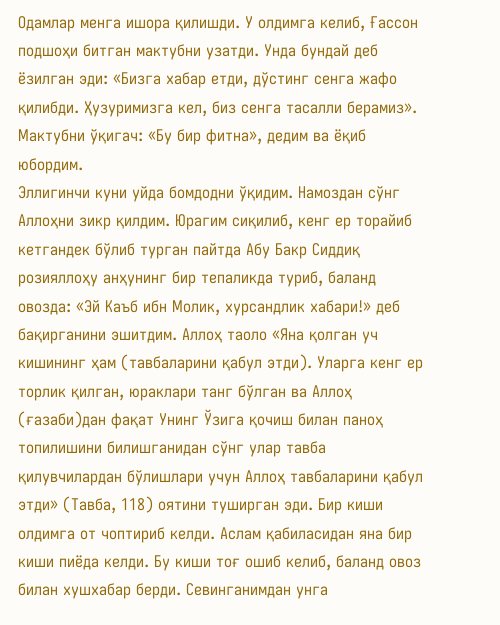Одамлар менга ишора қилишди. У олдимга келиб, Ғассон подшоҳи битган мактубни узатди. Унда бундай деб ёзилган эди: «Бизга хабар етди, дўстинг сенга жафо қилибди. Ҳузуримизга кел, биз сенга тасалли берамиз». Мактубни ўқигач: «Бу бир фитна», дедим ва ёқиб юбордим.
Эллигинчи куни уйда бомдодни ўқидим. Намоздан сўнг Аллоҳни зикр қилдим. Юрагим сиқилиб, кенг ер торайиб кетгандек бўлиб турган пайтда Абу Бакр Сиддиқ розияллоҳу анҳунинг бир тепаликда туриб, баланд овозда: «Эй Каъб ибн Молик, хурсандлик хабари!» деб бақирганини эшитдим. Аллоҳ таоло «Яна қолган уч кишининг ҳам (тавбаларини қабул этди). Уларга кенг ер торлик қилган, юраклари танг бўлган ва Аллоҳ (ғазаби)дан фақат Унинг Ўзига қочиш билан паноҳ топилишини билишганидан сўнг улар тавба қилувчилардан бўлишлари учун Аллоҳ тавбаларини қабул этди» (Тавба, 118) оятини туширган эди. Бир киши олдимга от чоптириб келди. Аслам қабиласидан яна бир киши пиёда келди. Бу киши тоғ ошиб келиб, баланд овоз билан хушхабар берди. Севинганимдан унга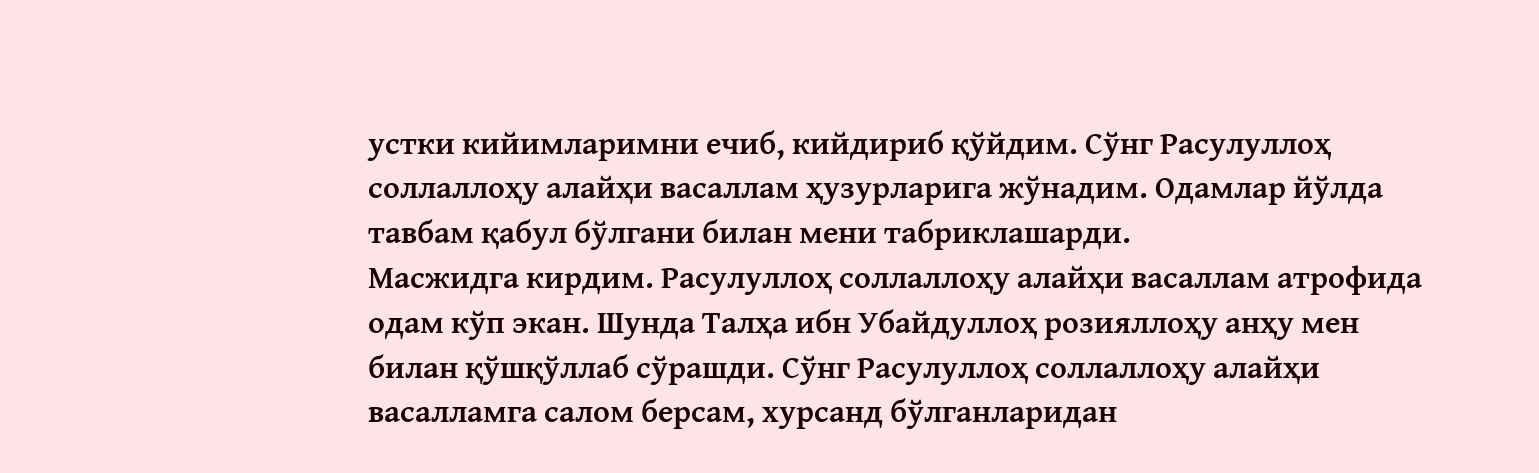устки кийимларимни ечиб, кийдириб қўйдим. Сўнг Расулуллоҳ соллаллоҳу алайҳи васаллам ҳузурларига жўнадим. Одамлар йўлда тавбам қабул бўлгани билан мени табриклашарди.
Масжидга кирдим. Расулуллоҳ соллаллоҳу алайҳи васаллам атрофида одам кўп экан. Шунда Талҳа ибн Убайдуллоҳ розияллоҳу анҳу мен билан қўшқўллаб сўрашди. Сўнг Расулуллоҳ соллаллоҳу алайҳи васалламга салом берсам, хурсанд бўлганларидан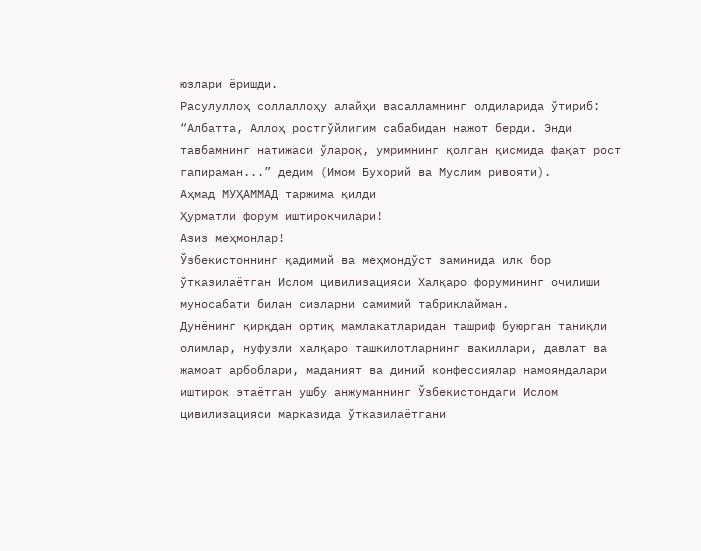юзлари ёришди.
Расулуллоҳ соллаллоҳу алайҳи васалламнинг олдиларида ўтириб: “Албатта, Аллоҳ ростгўйлигим сабабидан нажот берди. Энди тавбамнинг натижаси ўлароқ, умримнинг қолган қисмида фақат рост гапираман...” дедим (Имом Бухорий ва Муслим ривояти).
Аҳмад МУҲАММАД таржима қилди
Ҳурматли форум иштирокчилари!
Азиз меҳмонлар!
Ўзбекистоннинг қадимий ва меҳмондўст заминида илк бор ўтказилаётган Ислом цивилизацияси Халқаро форумининг очилиши муносабати билан сизларни самимий табриклайман.
Дунёнинг қирқдан ортиқ мамлакатларидан ташриф буюрган таниқли олимлар, нуфузли халқаро ташкилотларнинг вакиллари, давлат ва жамоат арбоблари, маданият ва диний конфессиялар намояндалари иштирок этаётган ушбу анжуманнинг Ўзбекистондаги Ислом цивилизацияси марказида ўтказилаётгани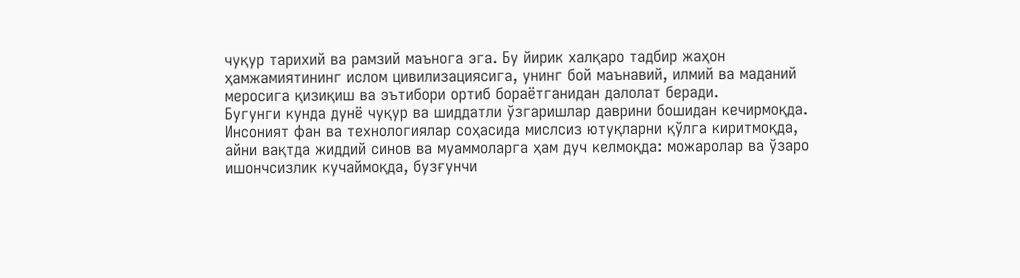чуқур тарихий ва рамзий маънога эга. Бу йирик халқаро тадбир жаҳон ҳамжамиятининг ислом цивилизациясига, унинг бой маънавий, илмий ва маданий меросига қизиқиш ва эътибори ортиб бораётганидан далолат беради.
Бугунги кунда дунё чуқур ва шиддатли ўзгаришлар даврини бошидан кечирмоқда. Инсоният фан ва технологиялар соҳасида мислсиз ютуқларни қўлга киритмоқда, айни вақтда жиддий синов ва муаммоларга ҳам дуч келмоқда: можаролар ва ўзаро ишончсизлик кучаймоқда, бузғунчи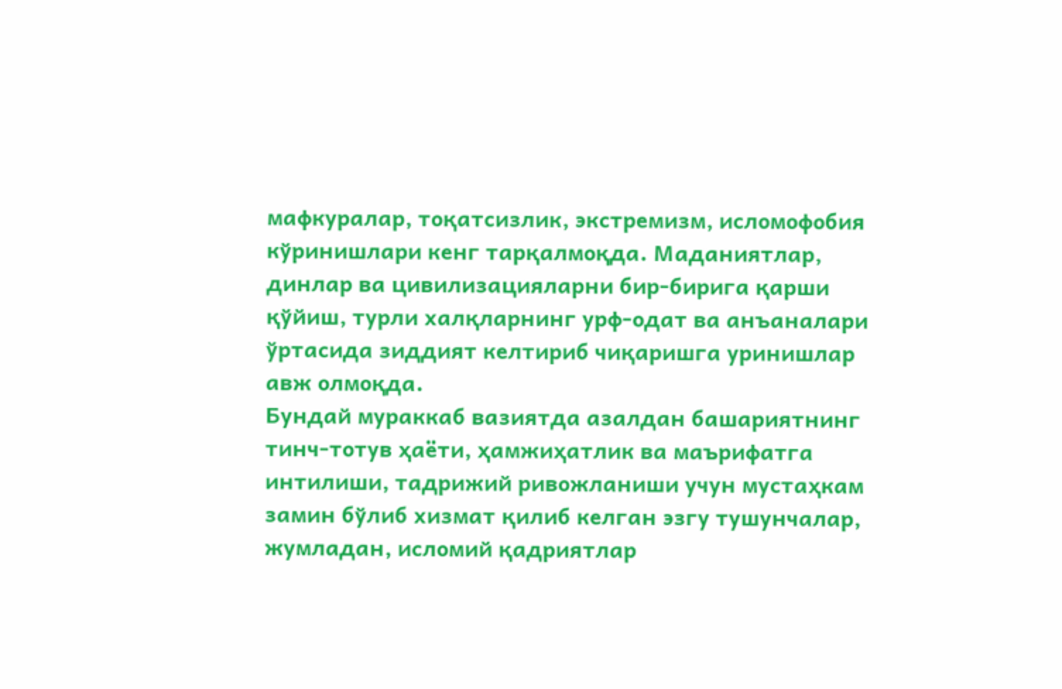мафкуралар, тоқатсизлик, экстремизм, исломофобия кўринишлари кенг тарқалмоқда. Маданиятлар, динлар ва цивилизацияларни бир-бирига қарши қўйиш, турли халқларнинг урф-одат ва анъаналари ўртасида зиддият келтириб чиқаришга уринишлар авж олмоқда.
Бундай мураккаб вазиятда азалдан башариятнинг тинч-тотув ҳаёти, ҳамжиҳатлик ва маърифатга интилиши, тадрижий ривожланиши учун мустаҳкам замин бўлиб хизмат қилиб келган эзгу тушунчалар, жумладан, исломий қадриятлар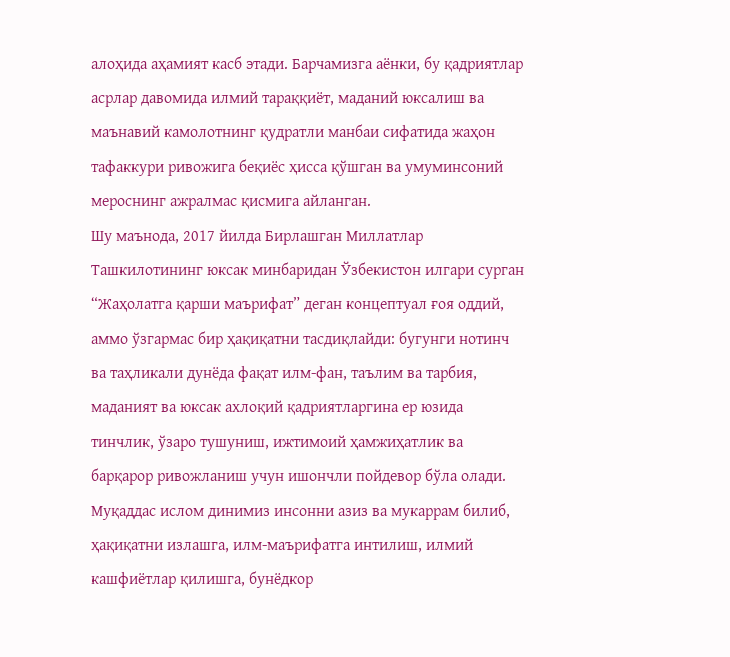алоҳида аҳамият касб этади. Барчамизга аёнки, бу қадриятлар асрлар давомида илмий тараққиёт, маданий юксалиш ва маънавий камолотнинг қудратли манбаи сифатида жаҳон тафаккури ривожига беқиёс ҳисса қўшган ва умуминсоний мероснинг ажралмас қисмига айланган.
Шу маънода, 2017 йилда Бирлашган Миллатлар Ташкилотининг юксак минбаридан Ўзбекистон илгари сурган “Жаҳолатга қарши маърифат” деган концептуал ғоя оддий, аммо ўзгармас бир ҳақиқатни тасдиқлайди: бугунги нотинч ва таҳликали дунёда фақат илм-фан, таълим ва тарбия, маданият ва юксак ахлоқий қадриятларгина ер юзида тинчлик, ўзаро тушуниш, ижтимоий ҳамжиҳатлик ва барқарор ривожланиш учун ишончли пойдевор бўла олади.
Муқаддас ислом динимиз инсонни азиз ва мукаррам билиб, ҳақиқатни излашга, илм-маърифатга интилиш, илмий кашфиётлар қилишга, бунёдкор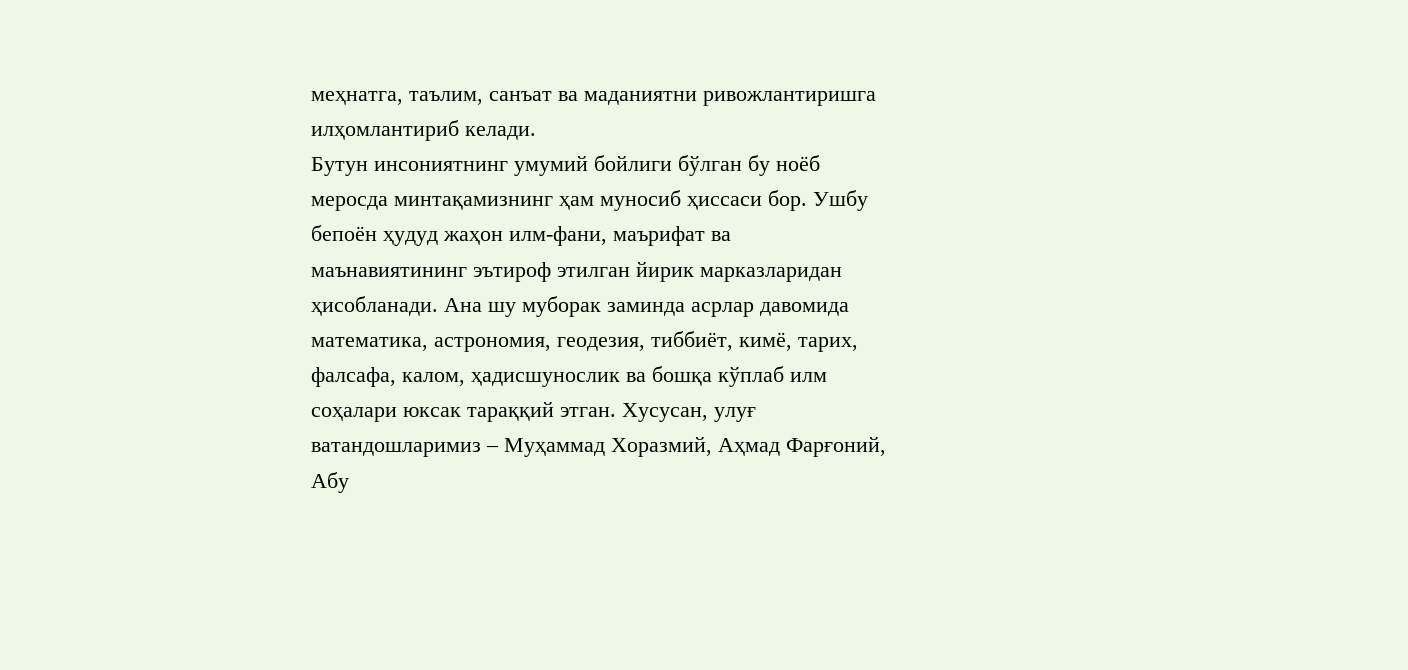меҳнатга, таълим, санъат ва маданиятни ривожлантиришга илҳомлантириб келади.
Бутун инсониятнинг умумий бойлиги бўлган бу ноёб меросда минтақамизнинг ҳам муносиб ҳиссаси бор. Ушбу бепоён ҳудуд жаҳон илм-фани, маърифат ва маънавиятининг эътироф этилган йирик марказларидан ҳисобланади. Ана шу муборак заминда асрлар давомида математика, астрономия, геодезия, тиббиёт, кимё, тарих, фалсафа, калом, ҳадисшунослик ва бошқа кўплаб илм соҳалари юксак тараққий этган. Хусусан, улуғ ватандошларимиз – Муҳаммад Хоразмий, Аҳмад Фарғоний, Абу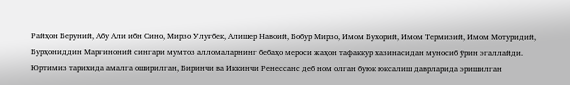Райҳон Беруний, Абу Али ибн Сино, Мирзо Улуғбек, Алишер Навоий, Бобур Мирзо, Имом Бухорий, Имом Термизий, Имом Мотуридий, Бурҳониддин Марғиноний сингари мумтоз алломаларнинг бебаҳо мероси жаҳон тафаккур хазинасидан муносиб ўрин эгаллайди.
Юртимиз тарихида амалга оширилган, Биринчи ва Иккинчи Ренессанс деб ном олган буюк юксалиш даврларида эришилган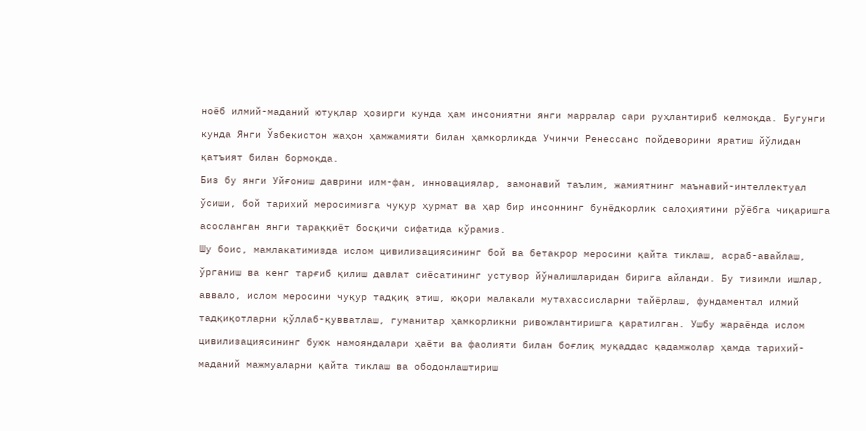ноёб илмий-маданий ютуқлар ҳозирги кунда ҳам инсониятни янги марралар сари руҳлантириб келмоқда. Бугунги кунда Янги Ўзбекистон жаҳон ҳамжамияти билан ҳамкорликда Учинчи Ренессанс пойдеворини яратиш йўлидан қатъият билан бормоқда.
Биз бу янги Уйғониш даврини илм-фан, инновациялар, замонавий таълим, жамиятнинг маънавий-интеллектуал ўсиши, бой тарихий меросимизга чуқур ҳурмат ва ҳар бир инсоннинг бунёдкорлик салоҳиятини рўёбга чиқаришга асосланган янги тараққиёт босқичи сифатида кўрамиз.
Шу боис, мамлакатимизда ислом цивилизациясининг бой ва бетакрор меросини қайта тиклаш, асраб-авайлаш, ўрганиш ва кенг тарғиб қилиш давлат сиёсатининг устувор йўналишларидан бирига айланди. Бу тизимли ишлар, аввало, ислом меросини чуқур тадқиқ этиш, юқори малакали мутахассисларни тайёрлаш, фундаментал илмий тадқиқотларни қўллаб-қувватлаш, гуманитар ҳамкорликни ривожлантиришга қаратилган. Ушбу жараёнда ислом цивилизациясининг буюк намояндалари ҳаёти ва фаолияти билан боғлиқ муқаддас қадамжолар ҳамда тарихий-маданий мажмуаларни қайта тиклаш ва ободонлаштириш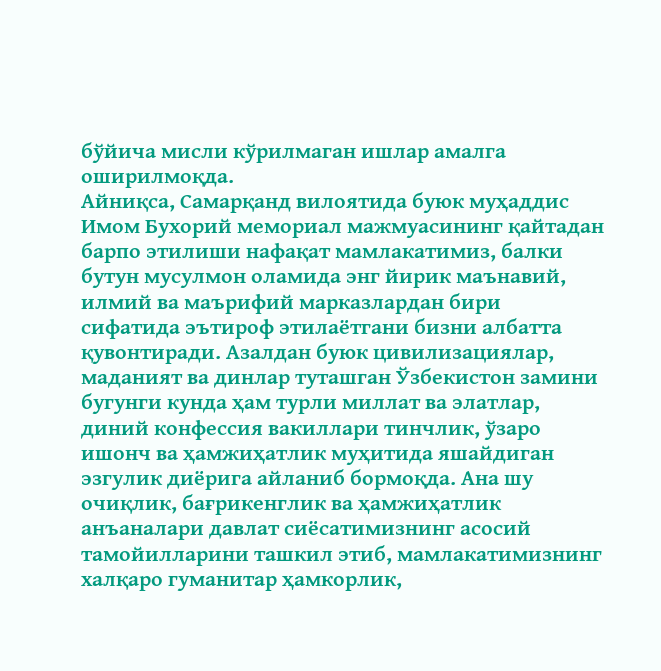бўйича мисли кўрилмаган ишлар амалга оширилмоқда.
Айниқса, Самарқанд вилоятида буюк муҳаддис Имом Бухорий мемориал мажмуасининг қайтадан барпо этилиши нафақат мамлакатимиз, балки бутун мусулмон оламида энг йирик маънавий, илмий ва маърифий марказлардан бири сифатида эътироф этилаётгани бизни албатта қувонтиради. Азалдан буюк цивилизациялар, маданият ва динлар туташган Ўзбекистон замини бугунги кунда ҳам турли миллат ва элатлар, диний конфессия вакиллари тинчлик, ўзаро ишонч ва ҳамжиҳатлик муҳитида яшайдиган эзгулик диёрига айланиб бормоқда. Ана шу очиқлик, бағрикенглик ва ҳамжиҳатлик анъаналари давлат сиёсатимизнинг асосий тамойилларини ташкил этиб, мамлакатимизнинг халқаро гуманитар ҳамкорлик,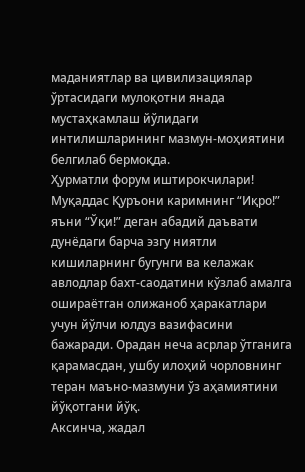маданиятлар ва цивилизациялар ўртасидаги мулоқотни янада мустаҳкамлаш йўлидаги интилишларининг мазмун-моҳиятини белгилаб бермоқда.
Ҳурматли форум иштирокчилари!
Муқаддас Қуръони каримнинг “Иқро!” яъни “Ўқи!” деган абадий даъвати дунёдаги барча эзгу ниятли кишиларнинг бугунги ва келажак авлодлар бахт-саодатини кўзлаб амалга ошираётган олижаноб ҳаракатлари учун йўлчи юлдуз вазифасини бажаради. Орадан неча асрлар ўтганига қарамасдан, ушбу илоҳий чорловнинг теран маъно-мазмуни ўз аҳамиятини йўқотгани йўқ.
Аксинча, жадал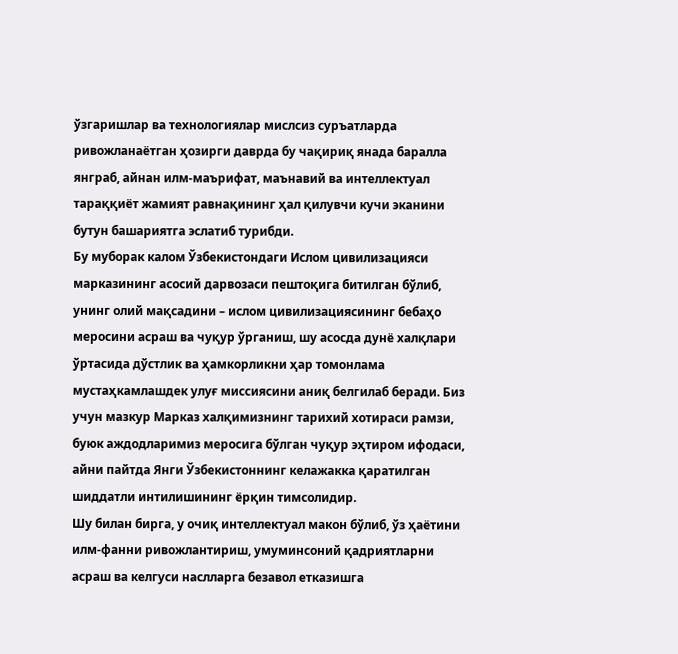ўзгаришлар ва технологиялар мислсиз суръатларда ривожланаётган ҳозирги даврда бу чақириқ янада баралла янграб, айнан илм-маърифат, маънавий ва интеллектуал тараққиёт жамият равнақининг ҳал қилувчи кучи эканини бутун башариятга эслатиб турибди.
Бу муборак калом Ўзбекистондаги Ислом цивилизацияси марказининг асосий дарвозаси пештоқига битилган бўлиб, унинг олий мақсадини – ислом цивилизациясининг бебаҳо меросини асраш ва чуқур ўрганиш, шу асосда дунё халқлари ўртасида дўстлик ва ҳамкорликни ҳар томонлама мустаҳкамлашдек улуғ миссиясини аниқ белгилаб беради. Биз учун мазкур Марказ халқимизнинг тарихий хотираси рамзи, буюк аждодларимиз меросига бўлган чуқур эҳтиром ифодаси, айни пайтда Янги Ўзбекистоннинг келажакка қаратилган шиддатли интилишининг ёрқин тимсолидир.
Шу билан бирга, у очиқ интеллектуал макон бўлиб, ўз ҳаётини илм-фанни ривожлантириш, умуминсоний қадриятларни асраш ва келгуси наслларга безавол етказишга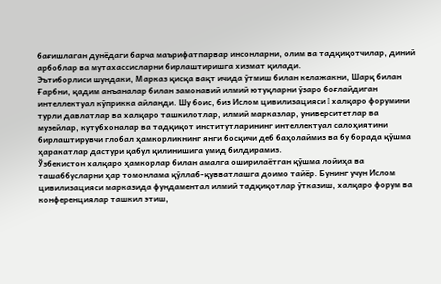бағишлаган дунёдаги барча маърифатпарвар инсонларни, олим ва тадқиқотчилар, диний арбоблар ва мутахассисларни бирлаштиришга хизмат қилади.
Эътиборлиси шундаки, Марказ қисқа вақт ичида ўтмиш билан келажакни, Шарқ билан Ғарбни, қадим анъаналар билан замонавий илмий ютуқларни ўзаро боғлайдиган интеллектуал кўприкка айланди. Шу боис, биз Ислом цивилизацияси I халқаро форумини турли давлатлар ва халқаро ташкилотлар, илмий марказлар, университетлар ва музейлар, кутубхоналар ва тадқиқот институтларининг интеллектуал салоҳиятини бирлаштирувчи глобал ҳамкорликнинг янги босқичи деб баҳолаймиз ва бу борада қўшма ҳаракатлар дастури қабул қилинишига умид билдирамиз.
Ўзбекистон халқаро ҳамкорлар билан амалга оширилаётган қўшма лойиҳа ва ташаббусларни ҳар томонлама қўллаб-қувватлашга доимо тайёр. Бунинг учун Ислом цивилизацияси марказида фундаментал илмий тадқиқотлар ўтказиш, халқаро форум ва конференциялар ташкил этиш,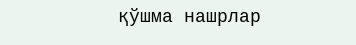қўшма нашрлар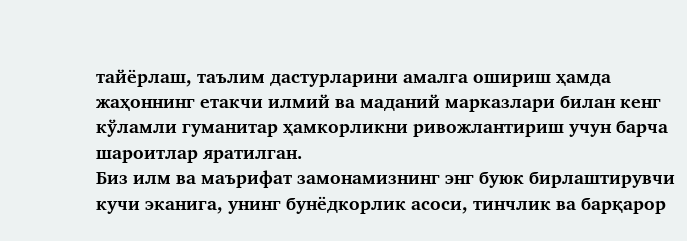тайёрлаш, таълим дастурларини амалга ошириш ҳамда жаҳоннинг етакчи илмий ва маданий марказлари билан кенг кўламли гуманитар ҳамкорликни ривожлантириш учун барча шароитлар яратилган.
Биз илм ва маърифат замонамизнинг энг буюк бирлаштирувчи кучи эканига, унинг бунёдкорлик асоси, тинчлик ва барқарор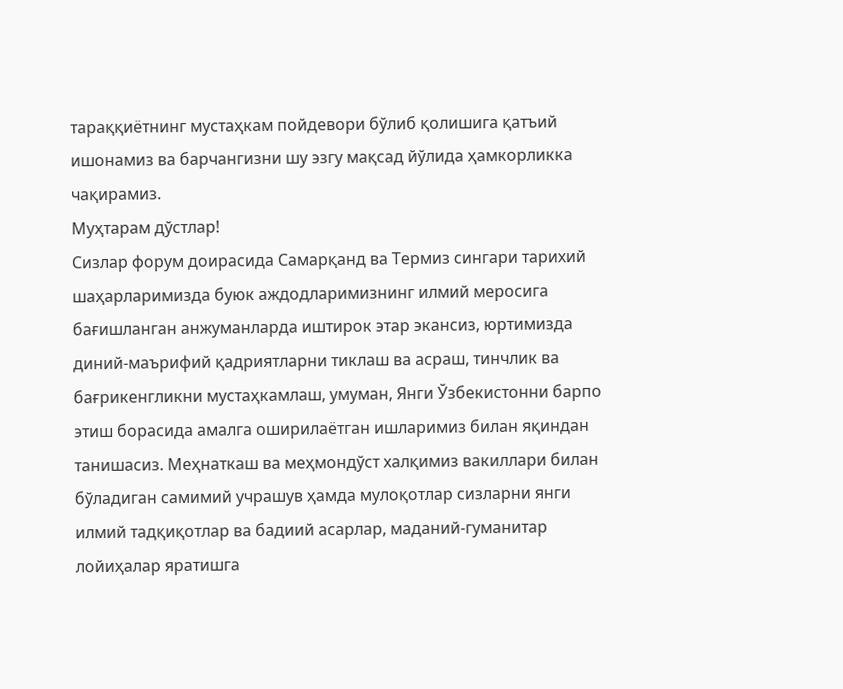тараққиётнинг мустаҳкам пойдевори бўлиб қолишига қатъий ишонамиз ва барчангизни шу эзгу мақсад йўлида ҳамкорликка чақирамиз.
Муҳтарам дўстлар!
Сизлар форум доирасида Самарқанд ва Термиз сингари тарихий шаҳарларимизда буюк аждодларимизнинг илмий меросига бағишланган анжуманларда иштирок этар экансиз, юртимизда диний-маърифий қадриятларни тиклаш ва асраш, тинчлик ва бағрикенгликни мустаҳкамлаш, умуман, Янги Ўзбекистонни барпо этиш борасида амалга оширилаётган ишларимиз билан яқиндан танишасиз. Меҳнаткаш ва меҳмондўст халқимиз вакиллари билан бўладиган самимий учрашув ҳамда мулоқотлар сизларни янги илмий тадқиқотлар ва бадиий асарлар, маданий-гуманитар лойиҳалар яратишга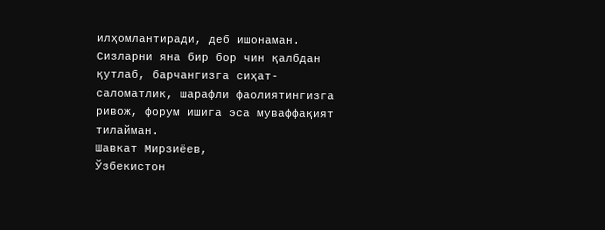илҳомлантиради, деб ишонаман.
Сизларни яна бир бор чин қалбдан қутлаб, барчангизга сиҳат-саломатлик, шарафли фаолиятингизга ривож, форум ишига эса муваффақият тилайман.
Шавкат Мирзиёев,
Ўзбекистон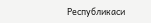Республикаси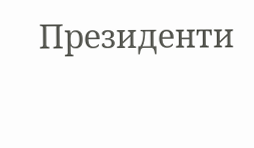Президенти